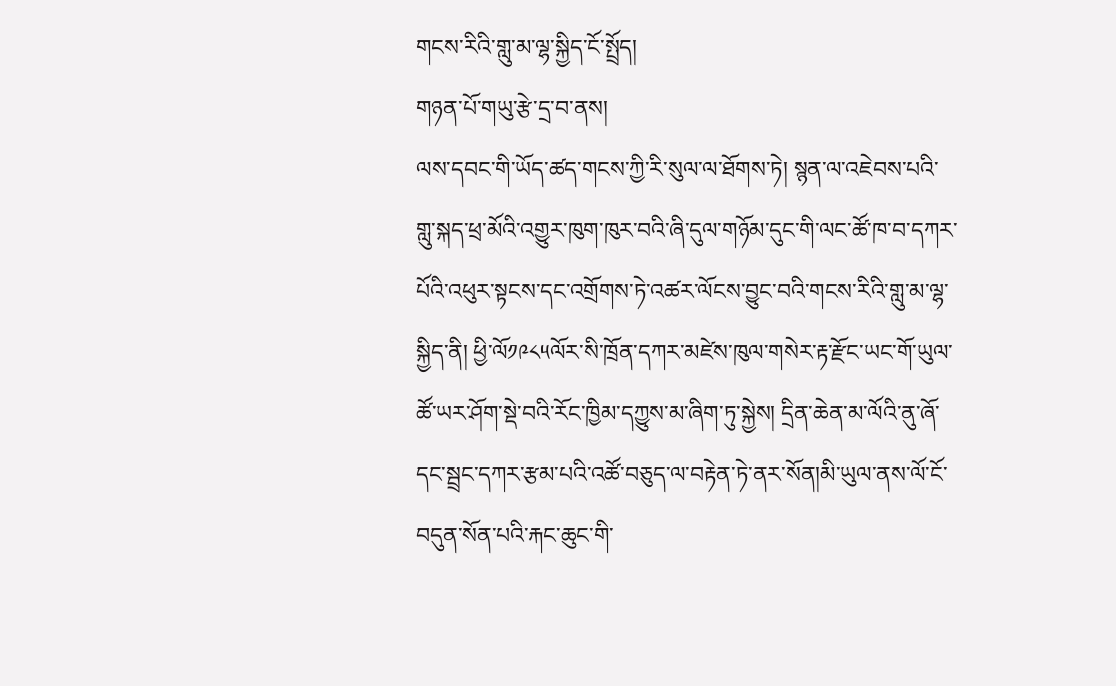གངས་རིའི་གླུ་མ་ལྷ་སྐྱིད་ངོ་སྤྲོད།
གཉན་པོ་གཡུ་རྩེ་དྲ་བ་ནས།
ལས་དབང་གི་ཡོད་ཚད་གངས་ཀྱི་རི་སུལ་ལ་ཐོགས་ཏེ། སྙན་ལ་འཇེབས་པའི་གླུ་སྐད་ཕྲ་མོའི་འགྱུར་ཁུག་ཁུར་བའི་ཞི་དུལ་གཉོམ་དུང་གི་ལང་ཚོ་ཁ་བ་དཀར་པོའི་འཕུར་སྟངས་དང་འགྲོགས་ཏེ་འཚར་ལོངས་བྱུང་བའི་གངས་རིའི་གླུ་མ་ལྷ་སྐྱིད་ནི། ཕྱི་ལོ༡༩༨༥ལོར་སི་ཁྲོན་དཀར་མཛེས་ཁུལ་གསེར་རྟ་རྫོང་ཡང་གོ་ཡུལ་ཚོ་ཡར་ཤོག་སྡེ་བའི་རོང་ཁྱིམ་དཀྱུས་མ་ཞིག་ཏུ་སྐྱེས། དྲིན་ཆེན་མ་ལོའི་ནུ་ཞོ་དང་སྦྲང་དཀར་རྩམ་པའི་འཚོ་བཅུད་ལ་བརྟེན་ཏེ་ནར་སོན།མི་ཡུལ་ནས་ལོ་ངོ་བདུན་སོན་པའི་རྐང་ཆུང་གི་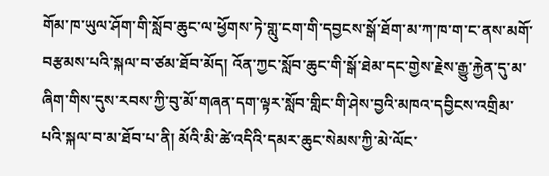གོམ་ཁ་ཡུལ་ཤོག་གི་སློབ་ཆུང་ལ་ཕྱོགས་ཏེ་གླུ་ངག་གི་དབྱངས་སྒོ་ཐོག་མ་ཀ་ཁ་ག་ང་ནས་མགོ་བརྩམས་པའི་སྐལ་བ་ཙམ་ཐོབ་མོད། འོན་ཀྱང་སློབ་ཆུང་གི་སྒོ་ཐེམ་དང་གྱེས་རྗེས་རྒྱུ་རྐྱེན་དུ་མ་ཞིག་གིས་དུས་རབས་ཀྱི་བུ་མོ་གཞན་དག་ལྟར་སློབ་གླིང་གི་ཤེས་བྱའི་མཁའ་དབྱིངས་འགྲིམ་པའི་སྐལ་བ་མ་ཐོབ་པ་ནི། མོའི་མི་ཚེ་འདིའི་དམར་ཆུང་སེམས་ཀྱི་མེ་ལོང་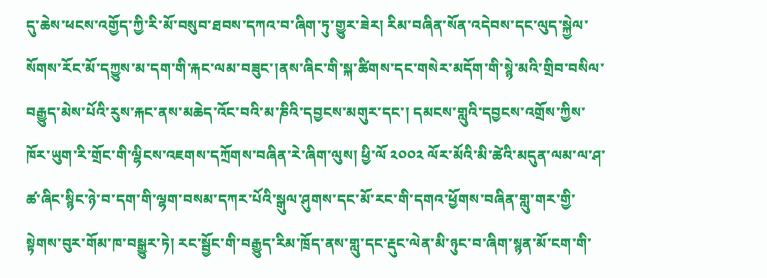དུ་ཆེས་ཕངས་འགྱོད་ཀྱི་རི་མོ་བསུབ་ཐབས་དཀའ་བ་ཞིག་ཏུ་གྱུར་ཟེར། རིམ་བཞིན་སོན་འདེབས་དང་ལུད་སྐྱེལ་སོགས་རོང་མོ་དཀྱུས་མ་དག་གི་རྐང་ལམ་བཟུང་།ནས་ཞིང་གི་སྐ་ཚིགས་དང་གསེར་མདོག་གི་སྙེ་མའི་གྲིབ་བསིལ་བརྒྱུད་མེས་པོའི་རུས་རྐང་ནས་མཆེད་འོང་བའི་མ་ཎིའི་དབྱངས་མགུར་དང་། དམངས་གླུའི་དབྱངས་འགྲོས་ཀྱིས་ཁོར་ཡུག་རི་གྲོང་གི་ལྷིངས་འཇགས་དཀྲོགས་བཞིན་རེ་ཞིག་ལུས། ཕྱི་ལོ ༢༠༠༢ ལོར་མོའི་མི་ཚེའི་མདུན་ལམ་ལ་ཤ་ཚ་ཞིང་སྙིང་ཉེ་བ་དག་གི་ལྷག་བསམ་དཀར་པོའི་སྒུལ་ཤུགས་དང་མོ་རང་གི་དགའ་ཕྱོགས་བཞིན་གླུ་གར་གྱི་སྟེགས་བུར་གོམ་ཁ་བསྒྱུར་ཏེ། རང་སྦྱོང་གི་བརྒྱུད་རིམ་ཁྲོད་ནས་གླུ་དང་རྡུང་ལེན་མི་ཉུང་བ་ཞིག་སྙན་མོ་ངག་གི་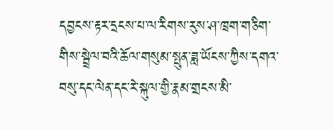དབྱངས་རྟར་དྲངས་པ་ལ་རིགས་རུས་ཤ་ཁྲག་གཅིག་གིས་སྦྲེལ་བའི་ཆོལ་གསུམ་སྤུན་ཟླ་ཡོངས་ཀྱིས་དགའ་བསུ་དང་ལེན་དང་རེ་སྐུལ་གྱི་རྣམ་གྲངས་མི་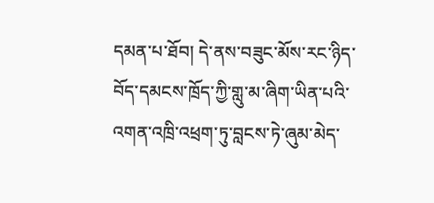དམན་པ་ཐོབ། དེ་ནས་བཟུང་མོས་རང་ཉིད་བོད་དམངས་ཁྲོད་ཀྱི་གླུ་མ་ཞིག་ཡིན་པའི་འགན་འཁྲི་འཕྲག་ཏུ་བླངས་ཏེ་ཞུམ་མེད་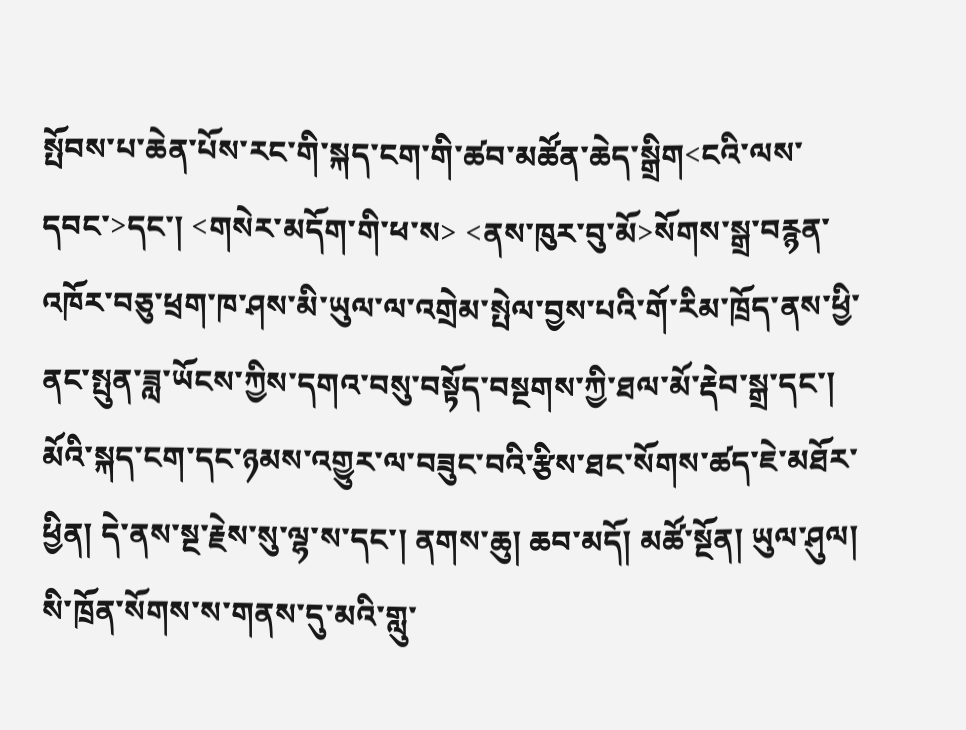སྤོབས་པ་ཆེན་པོས་རང་གི་སྐད་ངག་གི་ཚབ་མཚོན་ཆེད་སྒྲིག<ངའི་ལས་དབང་>དང་། <གསེར་མདོག་གི་ཕ་ས> <ནས་ཁུར་བུ་མོ>སོགས་སྒྲ་བརྙན་འཁོར་བཅུ་ཕྲག་ཁ་ཤས་མི་ཡུལ་ལ་འགྲེམ་སྤེལ་བྱས་པའི་གོ་རིམ་ཁྲོད་ནས་ཕྱི་ནང་སྤུན་ཟླ་ཡོངས་ཀྱིས་དགའ་བསུ་བསྟོད་བསྔགས་ཀྱི་ཐལ་མོ་རྡེབ་སྒྲ་དང་། མོའི་སྐད་ངག་དང་ཉམས་འགྱུར་ལ་བཟུང་བའི་རྩིས་ཐང་སོགས་ཚད་ཇེ་མཐོར་ཕྱིན། དེ་ནས་སྔ་རྗེས་སུ་ལྷ་ས་དང་། ནགས་ཆུ། ཆབ་མདོ། མཚོ་སྔོན། ཡུལ་ཤུལ།
སི་ཁྲོན་སོགས་ས་གནས་དུ་མའི་གླུ་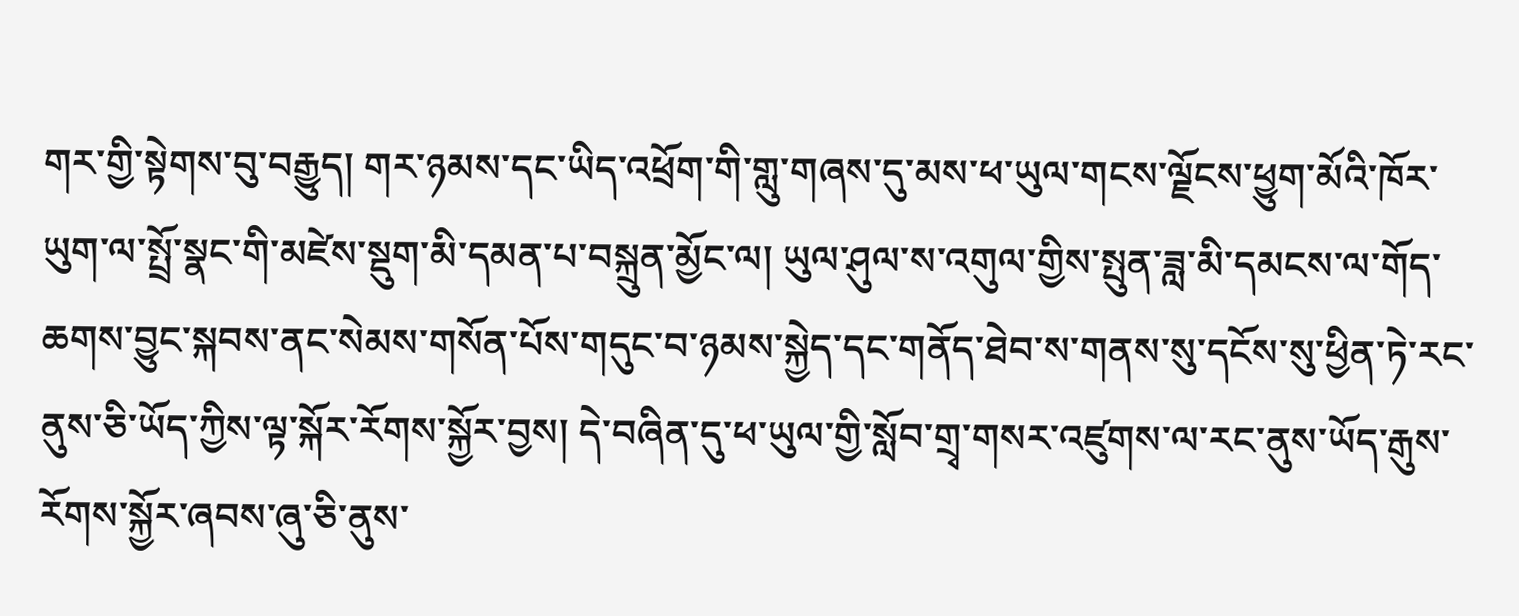གར་གྱི་སྟེགས་བུ་བརྒྱུད། གར་ཉམས་དང་ཡིད་འཕྲོག་གི་གླུ་གཞས་དུ་མས་ཕ་ཡུལ་གངས་ལྗོངས་ཕྱུག་མོའི་ཁོར་ཡུག་ལ་སྤྲོ་སྣང་གི་མཛེས་སྡུག་མི་དམན་པ་བསྐྲུན་མྱོང་ལ། ཡུལ་ཤུལ་ས་འགུལ་གྱིས་སྤུན་ཟླ་མི་དམངས་ལ་གོད་ཆགས་བྱུང་སྐབས་ནང་སེམས་གསོན་པོས་གདུང་བ་ཉམས་སྐྱེད་དང་གནོད་ཐེབ་ས་གནས་སུ་དངོས་སུ་ཕྱིན་ཏེ་རང་ནུས་ཅི་ཡོད་ཀྱིས་ལྟ་སྐོར་རོགས་སྐྱོར་བྱས། དེ་བཞིན་དུ་ཕ་ཡུལ་གྱི་སློབ་གྲྭ་གསར་འཛུགས་ལ་རང་ནུས་ཡོད་རྒུས་རོགས་སྐྱོར་ཞབས་ཞུ་ཅི་ནུས་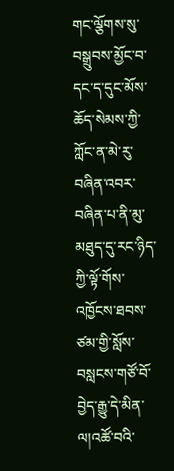གང་ལྕོགས་སུ་བསྒྲུབས་མྱོང་བ་དང་ད་དུང་མོས་ཆོད་སེམས་ཀྱི་ཀློང་ན་མེ་རུ་བཞིན་འབར་བཞིན་པ་ནི་མུ་མཐུད་དུ་རང་ཉིད་ཀྱི་ལྟོ་གོས་འཁྱོངས་ཐབས་ཙམ་གྱི་སློས་བསླངས་གཙོ་བོ་བྱེད་རྒྱུ་དེ་མིན་ལ།འཚོ་བའི་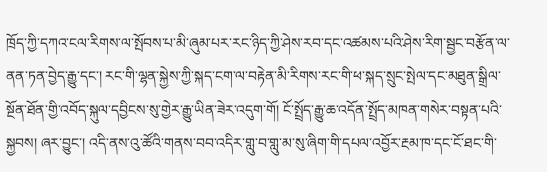ཁྲོད་ཀྱི་དཀའ་ངལ་རིགས་ལ་སྤོབས་པ་མི་ཞུམ་པར་རང་ཉིད་ཀྱི་ཤེས་རབ་དང་འཚམས་པའི་ཤེས་རིག་སྦྱང་བརྩོན་ལ་ནན་ཏན་བྱེད་རྒྱུ་དང་། རང་གི་ལྷན་སྐྱེས་ཀྱི་སྐད་ངག་ལ་བརྟེན་མི་རིགས་རང་གི་ཕ་སྐད་སྲུང་སྤེལ་དང་མཐུན་སྒྲིལ་སྔོན་ཐོན་གྱི་འབོད་སྐུལ་དབྱིངས་སུ་གྱེར་རྒྱུ་ཡིན་ཟེར་འདུག་གོ། ངོ་སྤྲོད་རྒྱུ་ཆ་འདོན་སྤྲོད་མཁན་གསེར་བསྟན་པའི་སྐྱབས། ཞར་བྱུང་། འདི་ནས་འུ་ཚོའི་གནས་བབ་འདིར་གླུ་བ་གླུ་མ་སུ་ཞིག་གི་དཔལ་འབྱོར་རྔམ་ཁ་དང་ངོ་ཐང་གི་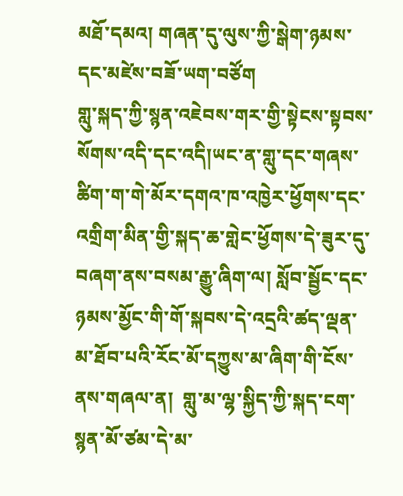མཐོ་དམའ། གཞན་དུ་ལུས་ཀྱི་སྒེག་ཉམས་དང་མཛེས་བཟོ་ཡག་བཙོག
གླུ་སྐད་ཀྱི་སྙན་འཇེབས་གར་གྱི་སྟེངས་སྟབས་སོགས་འདི་དང་འདི།ཡང་ན་གླུ་དང་གཞས་ཚིག་ག་གེ་མོར་དགའ་ཁ་འཁྱེར་ཕྱོགས་དང་འགྲིག་མིན་གྱི་སྐད་ཆ་གླེང་ཕྱོགས་དེ་ཟུར་དུ་བཞག་ནས་བསམ་རྒྱུ་ཞིག་ལ། སློབ་སྦྱོང་དང་ཉམས་མྱོང་གི་གོ་སྐབས་དེ་འདྲའི་ཚད་ལྡན་མ་ཐོབ་པའི་རོང་མོ་དཀྱུས་མ་ཞིག་གི་ངོས་ནས་གཞལ་ན།  གླུ་མ་ལྷ་སྐྱིད་ཀྱི་སྐད་ངག་སྙན་མོ་ཙམ་དེ་མ་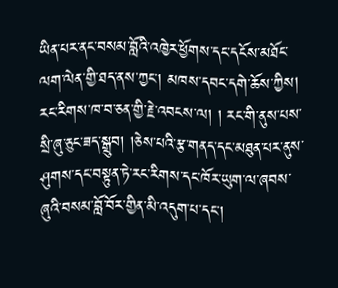ཡིན་པར་ནང་བསམ་བློའི་འཁྱེར་ཕྱོགས་དང་དངོས་མཐོང་ལག་ལེན་གྱི་ཐད་ནས་ཀྱང་། མཁས་དབང་དགེ་ཆོས་ཀྱིས། རང་རིགས་ཁ་བ་ཅན་གྱི་རྗེ་འབངས་ལ། ། རང་གི་ནུས་པས་སྲི་ཞུ་ཅུང་ཟད་སྒྲུབ། །ཅེས་པའི་རྩ་གནད་དང་མཐུན་པར་ནུས་ཤུགས་དང་བསྟུན་ཏེ་རང་རིགས་དང་ཁོར་ཡུག་ལ་ཞབས་ཞུའི་བསམ་བློ་བོར་གྱིན་མི་འདུག་པ་དང་།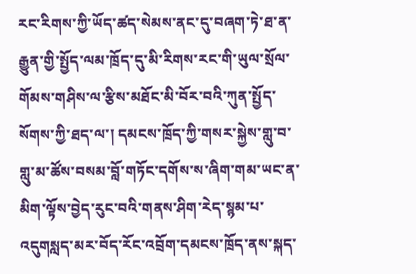རང་རིགས་ཀྱི་ཡོད་ཚད་སེམས་ནང་དུ་བཞག་ཏེ་ཐ་ན་རྒྱུན་གྱི་སྤྱོད་ལམ་ཁྲོད་དུ་མི་རིགས་རང་གི་ཡུལ་སྲོལ་གོམས་གཤིས་ལ་རྩིས་མཐོང་མི་བོར་བའི་ཀུན་སྤྱོད་སོགས་ཀྱི་ཐད་ལ་། དམངས་ཁྲོད་ཀྱི་གསར་སྐྱེས་གླུ་བ་གླུ་མ་ཚོས་བསམ་བློ་གཏོང་དགོས་ས་ཞིག་གམ་ཡང་ན་མིག་ལྟོས་བྱེད་རུང་བའི་གནས་ཤིག་རེད་སྙམ་པ་འདུགསླད་མར་བོད་རོང་འབྲོག་དམངས་ཁྲོད་ནས་སྐད་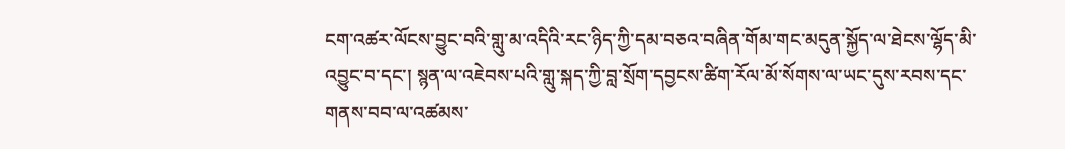ངག་འཚར་ལོངས་བྱུང་བའི་གླུ་མ་འདིའི་རང་ཉིད་ཀྱི་དམ་བཅའ་བཞིན་གོམ་གང་མདུན་སྐྱོད་ལ་ཐེངས་ལྷོད་མི་འབྱུང་བ་དང་། སྙན་ལ་འཇེབས་པའི་གླུ་སྐད་ཀྱི་བླ་སྲོག་དབྱངས་ཚིག་རོལ་མོ་སོགས་ལ་ཡང་དུས་རབས་དང་གནས་བབ་ལ་འཚམས་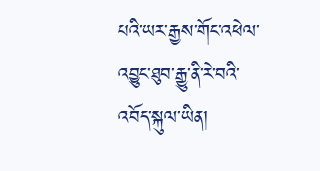པའི་ཡར་རྒྱས་གོང་འཕེལ་འབྱུང་ཐུབ་རྒྱུ་ནི་རེ་བའི་འབོད་སྐུལ་ཡིན།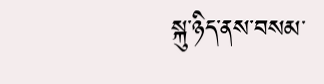སྐུ་ཉིད་ནས་བསམ་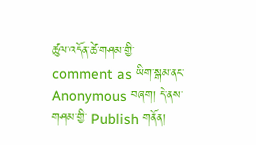ཚུལ་འདོན་ཚེ་གཤམ་གྱི་ comment as ཡིག་སྒམ་ནང་ Anonymous བཞག། དེ་ནས་གཤམ་གྱི་ Publish གནོན།